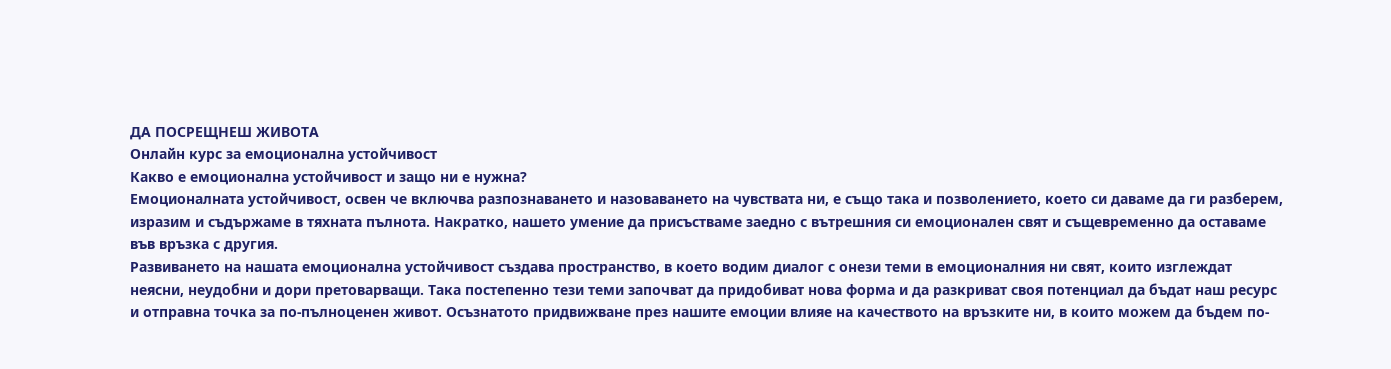ДА ПОСРЕЩНЕШ ЖИВОТА
Онлайн курс за емоционална устойчивост
Какво е емоционална устойчивост и защо ни е нужна?
Емоционалната устойчивост, освен че включва разпознаването и назоваването на чувствата ни, е също така и позволението, което си даваме да ги разберем, изразим и съдържаме в тяхната пълнота. Накратко, нашето умение да присъстваме заедно с вътрешния си емоционален свят и същевременно да оставаме във връзка с другия.
Развиването на нашата емоционална устойчивост създава пространство, в което водим диалог с онези теми в емоционалния ни свят, които изглеждат неясни, неудобни и дори претоварващи. Така постепенно тези теми започват да придобиват нова форма и да разкриват своя потенциал да бъдат наш ресурс и отправна точка за по-пълноценен живот. Осъзнатото придвижване през нашите емоции влияе на качеството на връзките ни, в които можем да бъдем по-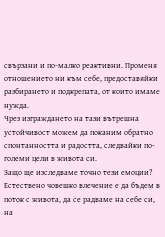свързани и по-малко реактивни. Променя отношението ни към себе, предоставяйки разбирането и подкрепата, от които имаме нужда.
Чрез изграждането на тази вътрешна устойчивост можем да поканим обратно спонтанността и радостта, следвайки по-големи цели в живота си.
Защо ще изследваме точно тези емоции?
Естествено човешко влечение е да бъдем в поток с живота, да се радваме на себе си, на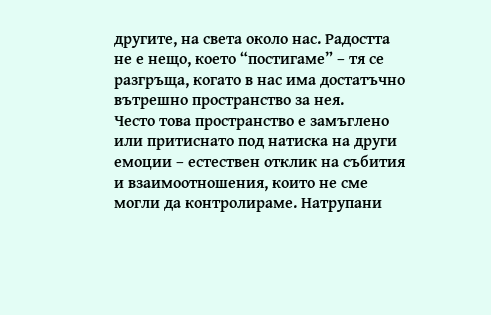другите, на света около нас. Радостта не е нещо, което “постигаме” – тя се разгръща, когато в нас има достатъчно вътрешно пространство за нея.
Често това пространство е замъглено или притиснато под натиска на други емоции – естествен отклик на събития и взаимоотношения, които не сме могли да контролираме. Натрупани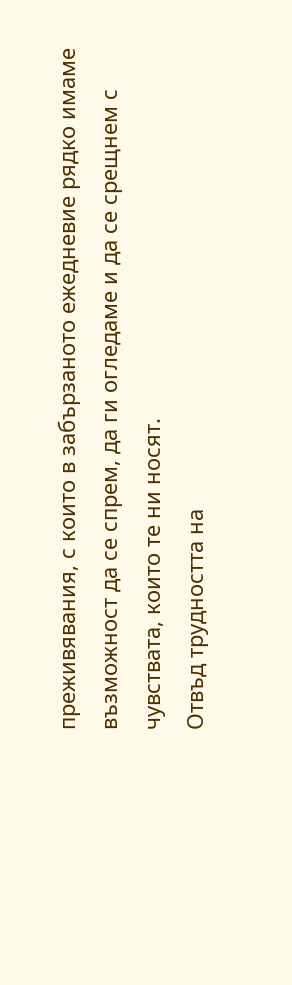преживявания, с които в забързаното ежедневие рядко имаме възможност да се спрем, да ги огледаме и да се срещнем с чувствата, които те ни носят.
Отвъд трудността на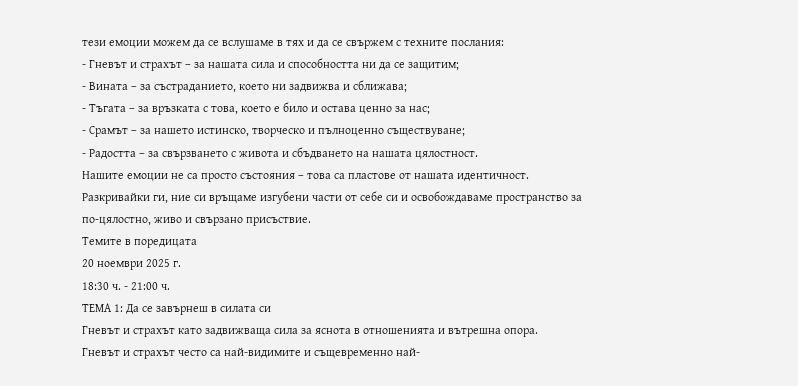тези емоции можем да се вслушаме в тях и да се свържем с техните послания:
- Гневът и страхът – за нашата сила и способността ни да се защитим;
- Вината – за състраданието, което ни задвижва и сближава;
- Тъгата – за връзката с това, което е било и остава ценно за нас;
- Срамът – за нашето истинско, творческо и пълноценно съществуване;
- Радостта – за свързването с живота и сбъдването на нашата цялостност.
Нашите емоции не са просто състояния – това са пластове от нашата идентичност. Разкривайки ги, ние си връщаме изгубени части от себе си и освобождаваме пространство за по-цялостно, живо и свързано присъствие.
Темите в поредицата
20 ноември 2025 г.
18:30 ч. - 21:00 ч.
ТЕМА 1: Да се завърнеш в силата си
Гневът и страхът като задвижваща сила за яснота в отношенията и вътрешна опора.
Гневът и страхът често са най-видимите и същевременно най-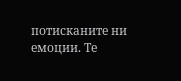потисканите ни емоции. Те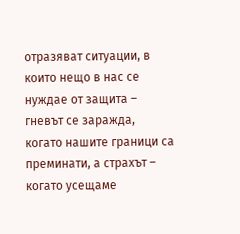отразяват ситуации, в които нещо в нас се нуждае от защита – гневът се заражда, когато нашите граници са преминати, а страхът – когато усещаме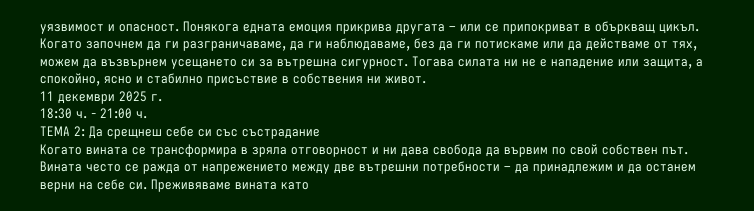уязвимост и опасност. Понякога едната емоция прикрива другата – или се припокриват в объркващ цикъл. Когато започнем да ги разграничаваме, да ги наблюдаваме, без да ги потискаме или да действаме от тях, можем да възвърнем усещането си за вътрешна сигурност. Тогава силата ни не е нападение или защита, а спокойно, ясно и стабилно присъствие в собствения ни живот.
11 декември 2025 г.
18:30 ч. - 21:00 ч.
ТЕМА 2: Да срещнеш себе си със състрадание
Когато вината се трансформира в зряла отговорност и ни дава свобода да вървим по свой собствен път.
Вината често се ражда от напрежението между две вътрешни потребности – да принадлежим и да останем верни на себе си. Преживяваме вината като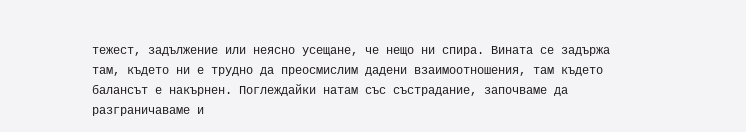тежест, задължение или неясно усещане, че нещо ни спира. Вината се задържа там, където ни е трудно да преосмислим дадени взаимоотношения, там където балансът е накърнен. Поглеждайки натам със състрадание, започваме да разграничаваме и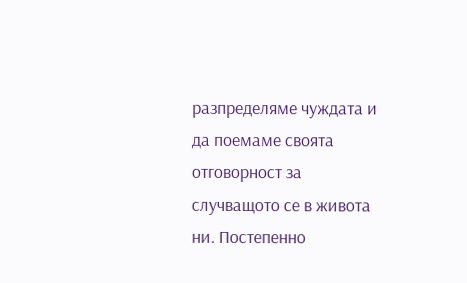разпределяме чуждата и да поемаме своята отговорност за случващото се в живота ни. Постепенно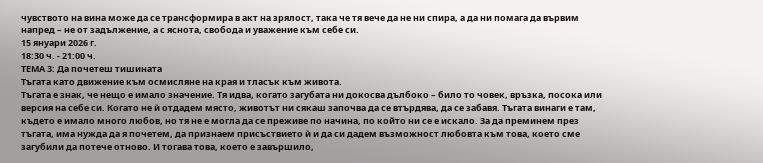чувството на вина може да се трансформира в акт на зрялост, така че тя вече да не ни спира, а да ни помага да вървим напред – не от задължение, а с яснота, свобода и уважение към себе си.
15 януари 2026 г.
18:30 ч. - 21:00 ч.
ТЕМА 3: Да почетеш тишината
Тъгата като движение към осмисляне на края и тласък към живота.
Тъгата е знак, че нещо е имало значение. Тя идва, когато загубата ни докосва дълбоко – било то човек, връзка, посока или версия на себе си. Когато не ѝ отдадем място, животът ни сякаш започва да се втърдява, да се забавя. Тъгата винаги е там, където е имало много любов, но тя не е могла да се преживе по начина, по който ни се е искало. За да преминем през тъгата, има нужда да я почетем, да признаем присъствието ѝ и да си дадем възможност любовта към това, което сме загубили да потече отново. И тогава това, което е завършило,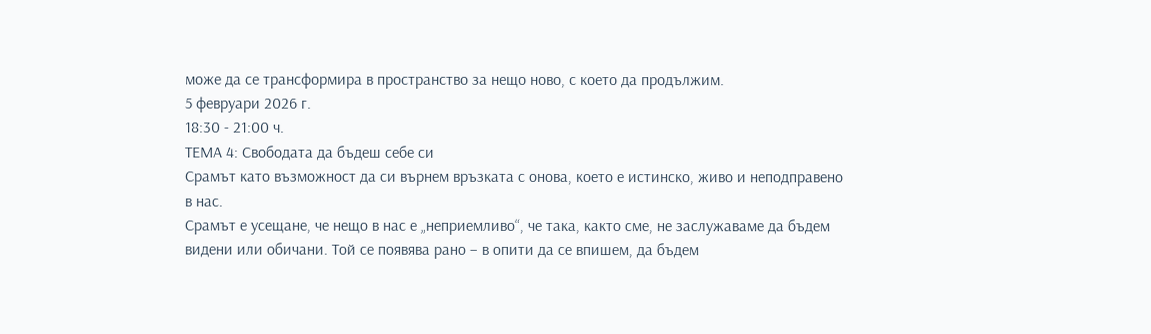може да се трансформира в пространство за нещо ново, с което да продължим.
5 февруари 2026 г.
18:30 - 21:00 ч.
ТЕМА 4: Свободата да бъдеш себе си
Срамът като възможност да си върнем връзката с онова, което е истинско, живо и неподправено в нас.
Срамът е усещане, че нещо в нас е „неприемливо“, че така, както сме, не заслужаваме да бъдем видени или обичани. Той се появява рано – в опити да се впишем, да бъдем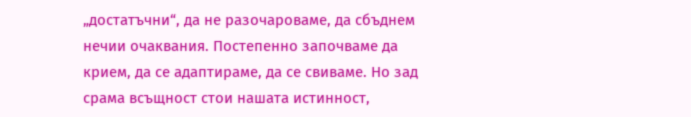„достатъчни“, да не разочароваме, да сбъднем нечии очаквания. Постепенно започваме да крием, да се адаптираме, да се свиваме. Но зад срама всъщност стои нашата истинност,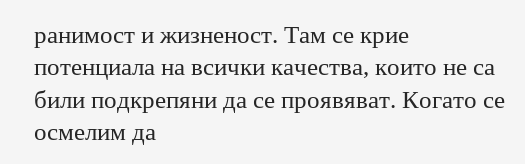ранимост и жизненост. Там се крие потенциала на всички качества, които не са били подкрепяни да се проявяват. Когато се осмелим да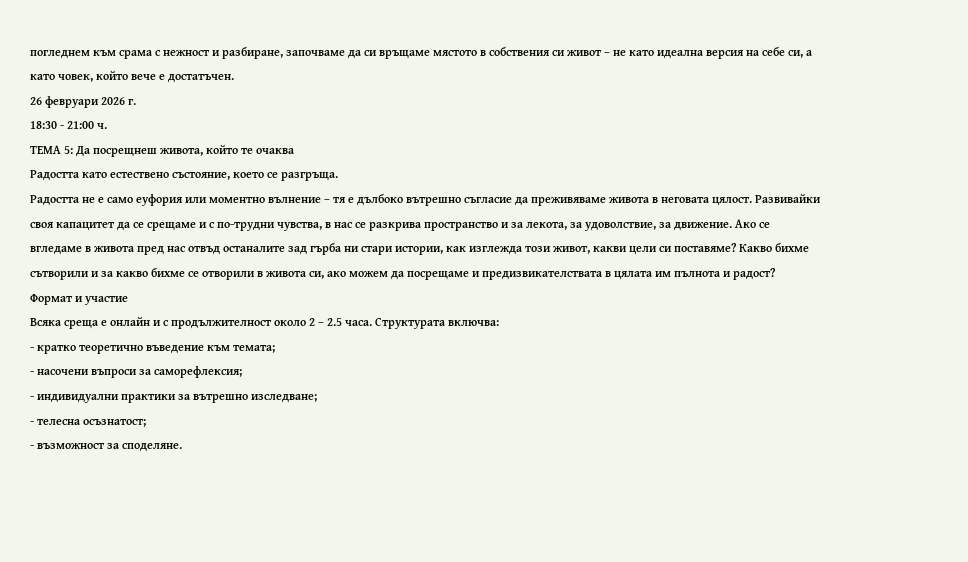погледнем към срама с нежност и разбиране, започваме да си връщаме мястото в собствения си живот – не като идеална версия на себе си, а като човек, който вече е достатъчен.
26 февруари 2026 г.
18:30 - 21:00 ч.
ТЕМА 5: Да посрещнеш живота, който те очаква
Радостта като естествено състояние, което се разгръща.
Радостта не е само еуфория или моментно вълнение – тя е дълбоко вътрешно съгласие да преживяваме живота в неговата цялост. Развивайки своя капацитет да се срещаме и с по-трудни чувства, в нас се разкрива пространство и за лекота, за удоволствие, за движение. Ако се вгледаме в живота пред нас отвъд останалите зад гърба ни стари истории, как изглежда този живот, какви цели си поставяме? Какво бихме сътворили и за какво бихме се отворили в живота си, ако можем да посрещаме и предизвикателствата в цялата им пълнота и радост?
Формат и участие
Всяка среща е онлайн и с продължителност около 2 – 2.5 часа. Структурата включва:
- кратко теоретично въведение към темата;
- насочени въпроси за саморефлексия;
- индивидуални практики за вътрешно изследване;
- телесна осъзнатост;
- възможност за споделяне.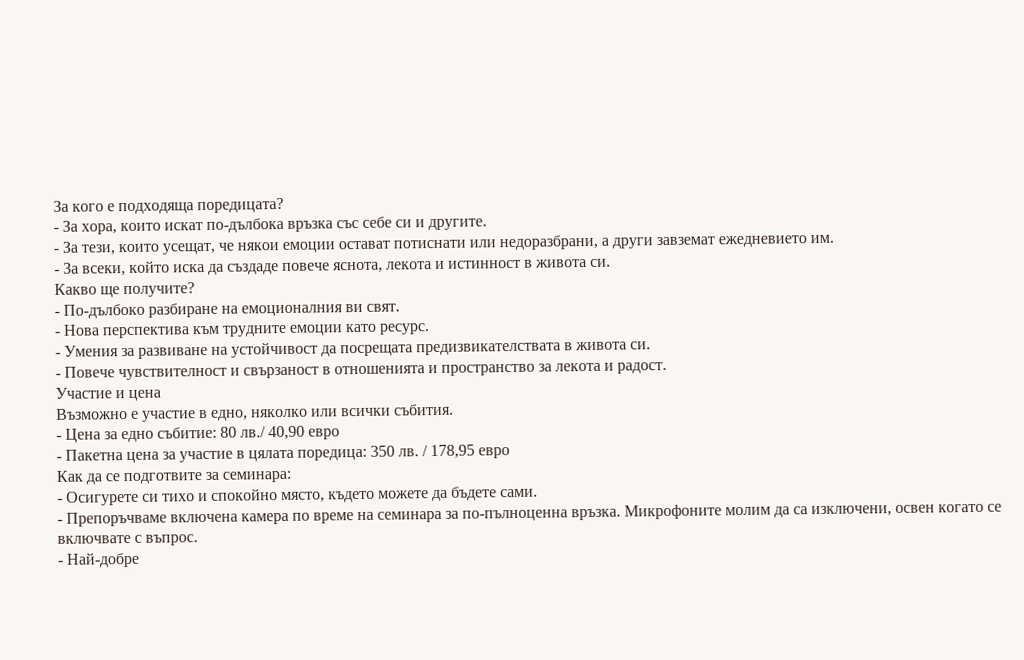За кого е подходяща поредицата?
- За хора, които искат по-дълбока връзка със себе си и другите.
- За тези, които усещат, че някои емоции остават потиснати или недоразбрани, а други завземат ежедневието им.
- За всеки, който иска да създаде повече яснота, лекота и истинност в живота си.
Какво ще получите?
- По-дълбоко разбиране на емоционалния ви свят.
- Нова перспектива към трудните емоции като ресурс.
- Умения за развиване на устойчивост да посрещата предизвикателствата в живота си.
- Повече чувствителност и свързаност в отношенията и пространство за лекота и радост.
Участие и цена
Възможно е участие в едно, няколко или всички събития.
- Цена за едно събитие: 80 лв./ 40,90 евро
- Пакетна цена за участие в цялата поредица: 350 лв. / 178,95 евро
Как да се подготвите за семинара:
- Осигурете си тихо и спокойно място, където можете да бъдете сами.
- Препоръчваме включена камера по време на семинара за по-пълноценна връзка. Микрофоните молим да са изключени, освен когато се включвате с въпрос.
- Най-добре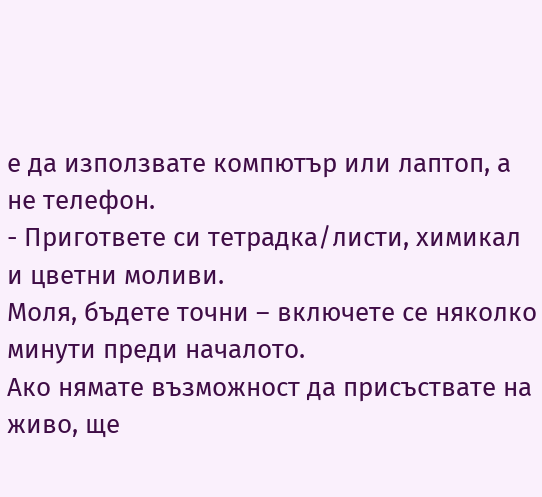е да използвате компютър или лаптоп, а не телефон.
- Пригответе си тетрадка/листи, химикал и цветни моливи.
Моля, бъдете точни – включете се няколко минути преди началото.
Ако нямате възможност да присъствате на живо, ще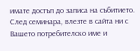имате достъп до записа на събитието.
След семинара, влезте в сайта ни с Вашето потребителско име и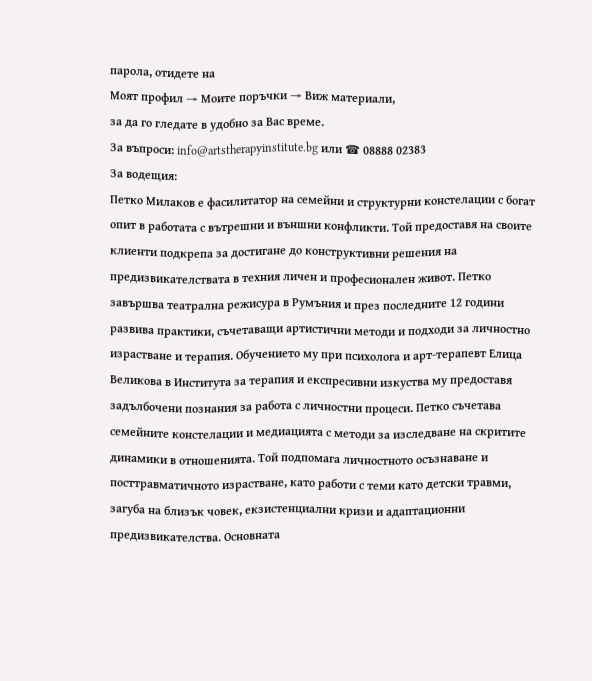парола, отидете на
Моят профил → Моите поръчки → Виж материали,
за да го гледате в удобно за Вас време.
За въпроси: info@artstherapyinstitute.bg или ☎ 08888 02383
За водещия:
Петко Милаков е фасилитатор на семейни и структурни констелации с богат опит в работата с вътрешни и външни конфликти. Той предоставя на своите клиенти подкрепа за достигане до конструктивни решения на предизвикателствата в техния личен и професионален живот. Петко завършва театрална режисура в Румъния и през последните 12 години развива практики, съчетаващи артистични методи и подходи за личностно израстване и терапия. Обучението му при психолога и арт-терапевт Елица Великова в Института за терапия и експресивни изкуства му предоставя задълбочени познания за работа с личностни процеси. Петко съчетава семейните констелации и медиацията с методи за изследване на скритите динамики в отношенията. Той подпомага личностното осъзнаване и посттравматичното израстване, като работи с теми като детски травми, загуба на близък човек, екзистенциални кризи и адаптационни предизвикателства. Основната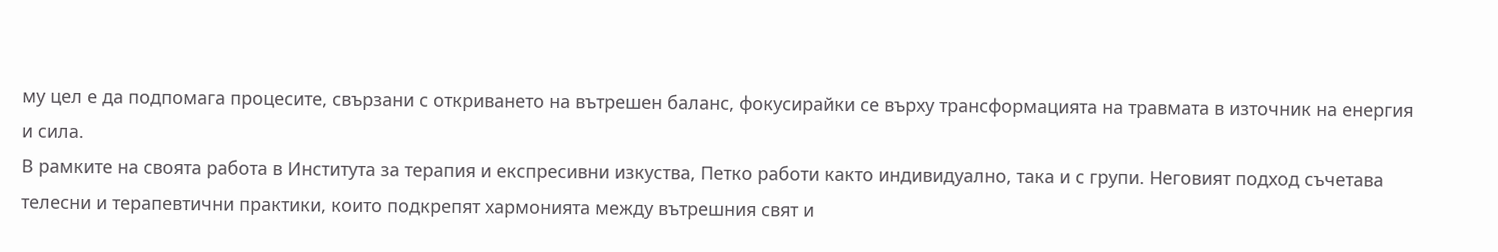му цел е да подпомага процесите, свързани с откриването на вътрешен баланс, фокусирайки се върху трансформацията на травмата в източник на енергия и сила.
В рамките на своята работа в Института за терапия и експресивни изкуства, Петко работи както индивидуално, така и с групи. Неговият подход съчетава телесни и терапевтични практики, които подкрепят хармонията между вътрешния свят и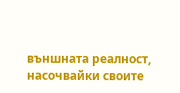външната реалност, насочвайки своите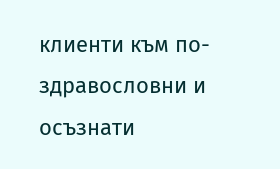клиенти към по-здравословни и осъзнати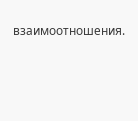взаимоотношения.